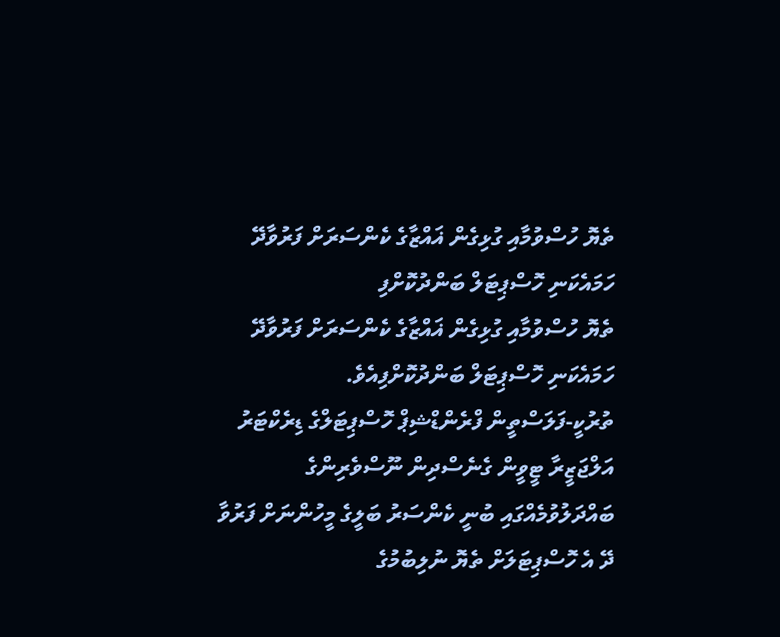ތެޔޮ ހުސްވުމާއި ގުޅިގެން ޣައްޒާގެ ކެންސަރަށް ފަރުވާދޭ ހަމައެކަނި ހޮސްޕިޓަލް ބަންދުކޮށްފި
ތެޔޮ ހުސްވުމާއި ގުޅިގެން ޣައްޒާގެ ކެންސަރަށް ފަރުވާދޭ ހަމައެކަނި ހޮސްޕިޓަލް ބަންދުކޮށްފިއެވެ.
ތުރުކީ-ފަލަސްތީން ފްރެންޑްޝިޕް ހޮސްޕިޓަލްގެ ޑިރެކްޓަރު އަލްޖަޒީރާ ޓީވީން ގެނެސްދިން ނޫސްވެރިންގެ ބައްދަލުވުމެއްގައި ބުނީ ކެންސަރު ބަލީގެ މީހުންނަށް ފަރުވާ ދޭ އެ ހޮސްޕިޓަލަށް ތެޔޮ ނުލިބުމުގެ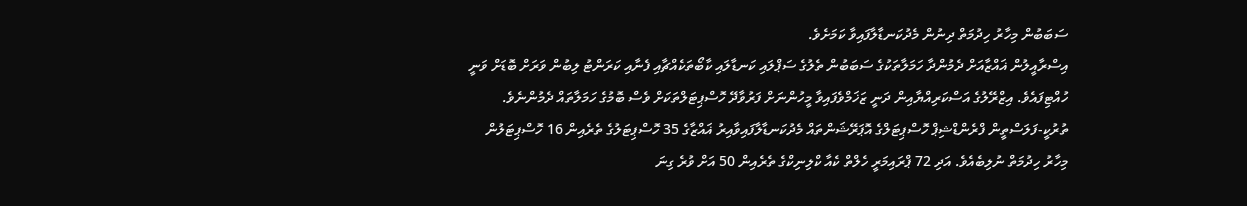ސަބަބުން މިހާރު ހިދުމަތް ދިނުން މެދުކަނޑާލާފައިވާ ކަމަށެވެ.
އިސްރާއީލުން ޣައްޒާއަށް ދެމުންދާ ހަމަލާތަކުގެ ސަބަބުން ތެލުގެ ސަޕްލައި ކަނޑާލައި ކާބޯތަކެއްޗާއި ފެނާއި ކަރަންޓު ލިބުން ވަރަށް ބޮޑަށް ވަނީ ހުއްޓިފައެވެ. އިޒްރޭލުގެ އަސްކަރިއްޔާއިން ދަނީ ޒަޚަމްވެފައިވާ މީހުންނަށް ފަރުވާދޭ ހޮސްޕިޓަލްތަކަށް ވެސް ބޮމުގެ ހަމަލާތައް ދެމުންނެވެ.
ތުރުކީ-ފަލަސްތީން ފްރެންޑްޝިޕް ހޮސްޕިޓަލްގެ އޮޕަރޭޝަންތައް މެދުކަނޑާލާފައިވާއިރު ޣައްޒާގެ 35 ހޮސްޕިޓަލުގެ ތެރެއިން 16 ހޮސްޕިޓަލުން މިހާރު ހިދުމަތް ނުލިބެއެވެ. އަދި 72 ޕްރައިމަރީ ހެލްތް ކެއާ ކްލިނިކްގެ ތެރެއިން 50 އަށް ވުރެ ގިނަ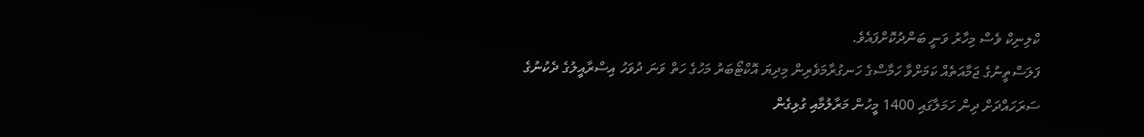ކްލިނިކް ވެސް މިހާރު ވަނީ ބަންދުކޮށްފައެވެ.
ފަލަސްތީނުގެ ޖަމާއަތެއް ކަމަށްވާ ހަމާސްގެ ހަނގުރާމަވެރިން މިދިޔަ އޮކްޓޯބަރު މަހުގެ ހަތް ވަނަ ދުވަހު އިސްރާއީލުގެ ދެކުނުގެ ސަރަހައްދަށް ދިން ހަމަލާގައި 1400 މީހުން މަރާލުމާއި ގުޅިގެން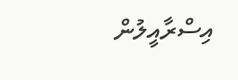އިސްރާއީލުން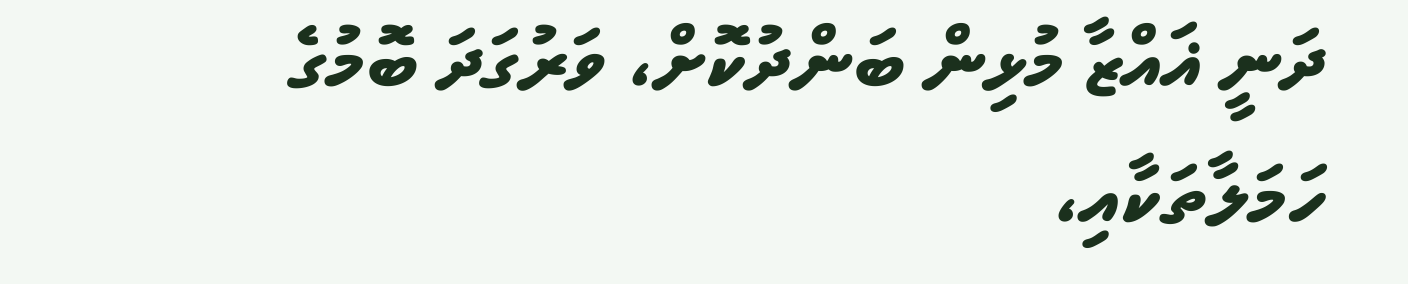ދަނީ ޣައްޒާ މުޅިން ބަންދުކޮށް، ވަރުގަދަ ބޮމުގެ ހަމަލާތަކާއި،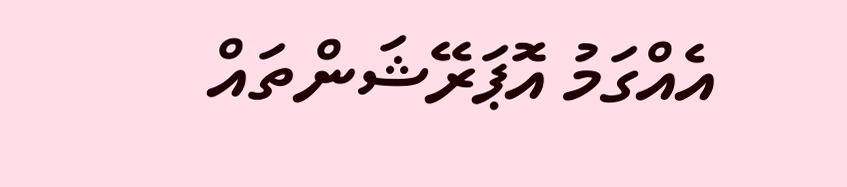އެއްގަމު އޮޕަރޭޝަންތައް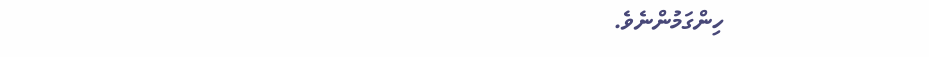ހިންގަމުންނެވެ.